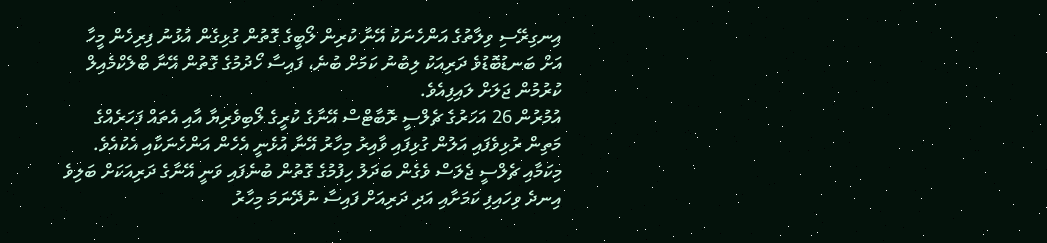އިނގިރޭސި ވިލާތުގެ އަންހެނަކު އޭނާ ކުރިން ލޯބީގެ ގޮތުން ގުޅިގެން އުޅުނު ފިރިހެން މީހާ އަށް ބަނޑުބޮޑުވެ ދަރިއަކު ލިބުނު ކަމަށް ބުނެ، ފައިސާ ހޯދުމުގެ ގޮތުން އޭނާ ބްލެކްމެއިލް ކުރުމުން ޖަލަށް ލައިފިއެވެ.
އުމުރުން 26 އަހަރުގެ ޗެލްސީ ރޮބާޓްސް އޭނާގެ ކުރީގެ ލޯބިވެރިޔާ އާއި އެތައް ފަހަރެއްގެ މަތިން ރުޅިވެފައި އަލުން ގުޅިފައި ވާއިރު މިހާރު އޭނާ އުޅެނީ އެހެން އަންހެނަކާއި އެކުއެވެ. މިކަމާއި ޗެލްސީ ޖެލަސް ވެގެން ބަދަލު ހިފުމުގެ ގޮތުން ބުނެފައި ވަނީ އޭނާގެ ދަރިއަކަށް ބަލިވެ އިނދެ ވިހައިފި ކަމަށާއި އަދި ދަރިއަށް ފައިސާ ނުދޭނަމަ މިހާރު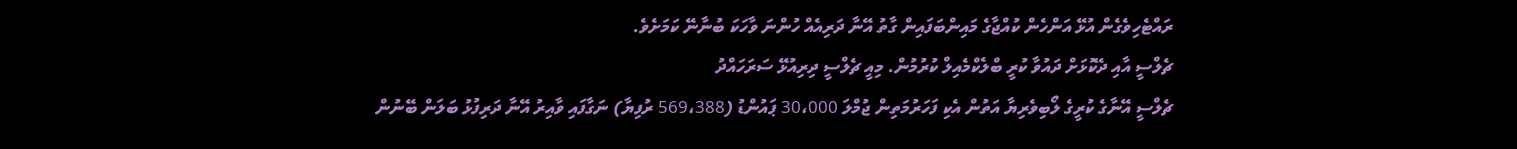ރައްޓެހިވެގެން އުޅޭ އަންހެން ކުއްޖާގެ މައިންބަފައިން ގާތު އޭނާ ދަރިއެއް ހުންނަ ވާހަކަ ބުނާނޭ ކަމަށެވެ.
ޗެލްސީ އާއި ދެކޮޅަށް ދައުވާ ކުރީ ބްލެކްމެއިލް ކުރުމުން. މިއީ ޗެލްސީ ދިރިއުޅޭ ސަރަހައްދު
ޗެލްސީ އޭނާގެ ކުރީގެ ލޯބިވެރިޔާ އަތުން އެކި ފަހަރުމަތިން ޖުމްލަ 30،000 ޕައުންޑު (569،388 ރުފިޔާ) ނަގާފައި ވާއިރު އޭނާ ދަރިފުޅު ބަލަން ބޭނުން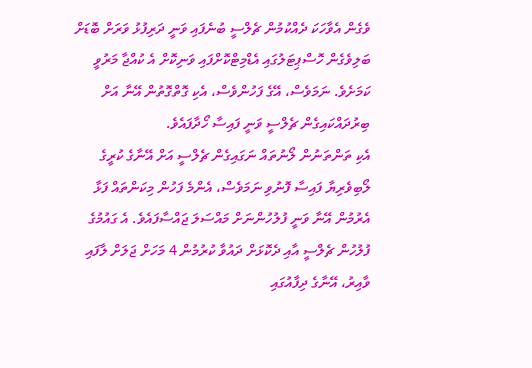ވެގެން އެވާހަކަ ދެއްކުމުން ޗެލްސީ ބުނެފައި ވަނީ ދަރިފުޅު ވަރަށް ބޮޑަށް ބަލިވެގެން ހޮސްޕިޓަލުގައި އެޑްމިޓްކޮށްފައި ވަނިކޮށް އެ ކުއްޖާ މަރުވީ ކަމަށެވެ. ނަމަވެސް، އޭގެ ފަހުންވެސް، އެކި ގޮތްގޮތުން އޭނާ އަށް ބިރުދައްކައިގެން ޗެލްސީ ވަނީ ފައިސާ ހޯދާފައެވެ.
އެކި ތަންތަނުން ލޯނުތައް ނަގައިގެން ޗެލްސީ އަށް އޭނާގެ ކުރީގެ ލޯބިވެރިޔާ ފައިސާ ފޮނުވި ނަމަވެސް، އެންމެ ފަހުން މިކަންތައް ފަޅާ އެރުމުން އޭނާ ވަނީ ފުލުހުންނަށް މައްސަލަ ޖައްސާފައެވެ. އެ ގައުމުގެ ފުލުހުން ޗެލްސީ އާއި ދެކޮޅަށް ދައުވާ ކުރުމުން 4 މަހަށް ޖަލަށް ލާފައި ވާއިރު، އޭނާގެ ދިފާއުގައި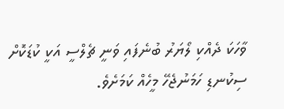ވާހަކަ ދެއްކި ލޯޔަރު ބުނެފައި ވަނީ ޗެލްސީ އަކީ ކުޑަކޮށް ސިކުނޑި ހަމަނުޖެހޭ މީހެއް ކަމަށެވެ.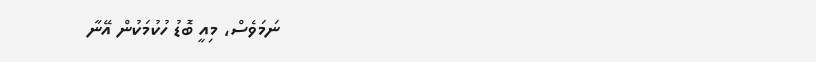ނަމަވެސް، މިއީ ބޮޑު ހުކުމަކުން އޭނާ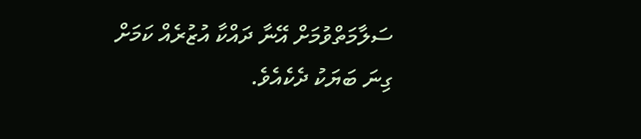ސަލާމަތްވުމަށް އޭނާ ދައްކާ އުޒުރެއް ކަމަށް ގިނަ ބަޔަކު ދެކެއެވެ.